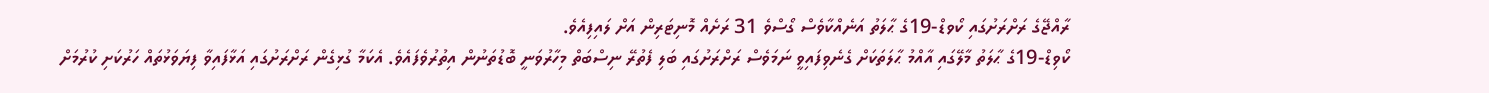ރާއްޖޭގެ ރަށްރަށުގައި ކޯވޑް-19ގެ ޙާލަތު އަނެއްކާވެސް ގޯސްވެ 31 ރަށެއް މޮނިޓަރިން އަށް ލައިފިއެވެ.
ކޯވިޑް-19ގެ ޙާލަތު މާލޭގައި އާއްމު ޙާލަތަކަށް ގެނެވިފައިވީ ނަމަވެސް ރަށްރަށުގައި ބަލި ފެތުރޭ ނިސްބަތް މިހާރުވަނީ ބޮޑުތަނުން އިތުރުވެފައެވެ. އެކަމާ ގުޅިގެން ރަށްރަށުގައި އަޅާފައިވާ ފިޔަވަޅުތައް ހަރުކަށި ކުރުމަށް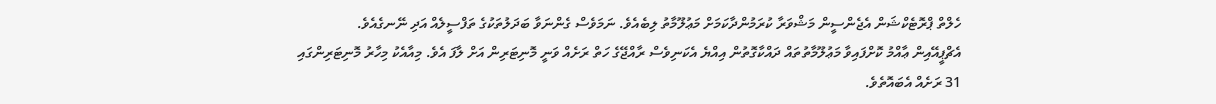ހެލްތް ޕްރޮޓެކްޝަން އެޖެންސީން މަޝްވަރާ ކުރަމުންދާކަމަށް މަޢުލޫމާތު ލިބެއެވެ. ނަމަވެސް ގެންނަވާ ބަދަލުތަކުގެ ތަފްސީލެއް އަދި ނޭނގެއެވެ.
އެޗްޕީއޭއިން ޢާއްމު ކޮށްފައިވާ މަޢުލޫމާތުތައް ދައްކާގޮތުން އިއްޔެ އެކަނިވެސް ރާއްޖޭގެ ހަތް ރަށެއް ވަނީ މޮނިޓަރިން އަށް ލާފަ އެވެ. މިއާއެކު މިހާރު މޮނިޓަރިންގައި 31 ރަށެއް އެބައޮތެވެ.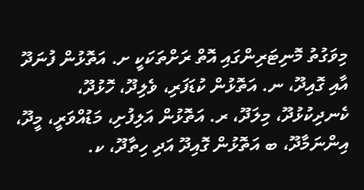މިވަގުތު މޮނިޓަރިންގައި އޮތް ރަށްތަކަކީ ށ. އަތޮޅުން ފުނަދޫ އާއި ގޮއިދޫ، ނ. އަތޮޅުން ކުޑަފަރި، ވެލިދޫ، ހޮޅުދޫ، ކެނދިކުޅުދޫ، މިލަދޫ، ރ. އަތޮޅުން އަލިފުށި، މަޑުއްވަރީ، މީދޫ، އިންނަމާދޫ، ބ އަތޮޅުން ގޮއިދޫ އަދި ހިތާދޫ، ކ.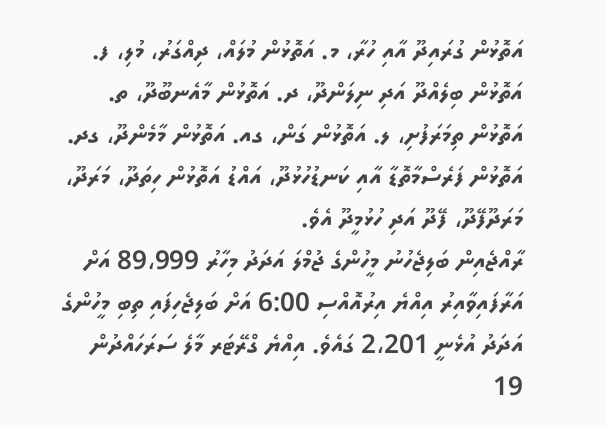އަތޮޅުން ގުރައިދޫ އާއި ހުރާ، މ. އަތޮޅުން މުލައް، ދިއްގަރު، މުލި، ފ. އަތޮޅުން ބިލެއްދޫ އަދި ނިލަންދޫ، ދ. އަތޮޅުން މާއެނބޫދޫ، ތ. އަތޮޅުން ތިމަރަފުށި، ލ. އަތޮޅުން ގަން، ގއ. އަތޮޅުން މާމެންދޫ، ގދ. އަތޮޅުން ފަރެސްމާތޮޑާ އާއި ކަނޑުހުޅުދޫ، އައްޑު އަތޮޅުން ހިތަދޫ، މަރަދޫ، މަރަދޫފޭދޫ، ފޭދޫ އަދި ހުޅުމީދޫ އެވެ.
ރާއްޖެއިން ބަލިޖެހުނު މީހުންގެ ޖުމްލަ އަދަދު މިހާރު 89،999 އަށް އަރާފައިވާއިރު އިއްޔެ އިރުއޮއްސި 6:00 އަށް ބަލިޖެހިފައި ތިބި މީހުންގެ އަދަދު އުޅެނީ 2،201 ގައެވެ. އިއްޔެ ގްރޭޓަރ މާލެ ސަރަހައްދުން 19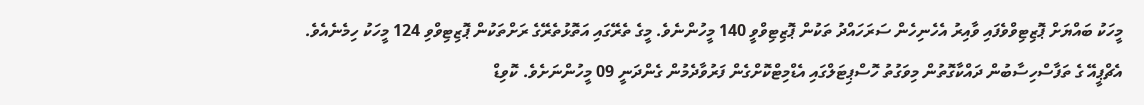މީހަކު ބައްޔަށް ޕޮޒިޓިވްވެފައި ވާއިރު އެހެނިހެން ސަރަހައްދު ތަކުން ޕޮޒިޓިވްވީ 140 މީހުންނެވެ. މީގެ ތެރޭގައި އަތޮޅުތެރޭގެ ރަށްތަކުން ޕޮޒިޓިވްވި 124 މީހަކު ހިމެނެއެވެ.
އެޗްޕީއޭ ގެ ތަފާސްހިސާބުން ދައްކާގޮތުން މިވަގުތު ހޮސްޕިޓަލްގައި އެޑްމިޓްކޮށްގެން ފަރުވާދެމުން ގެންދަނީ 09 މީހުންނަށެވެ. ކޮވިޑް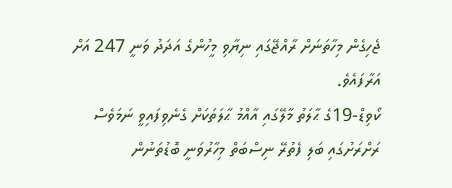ޖެހިގެން މިހާތަނަށް ރާއްޖޭގައި ނިޔާވި މީހުންގެ އަދަދު ވަނީ 247 އަށް އަރާފައެވެ.
ކޯވިޑް-19ގެ ޙާލަތު މާލޭގައި އާއްމު ޙާލަތަކަށް ގެނެވިފައިވީ ނަމަވެސް ރަށްރަށުގައި ބަލި ފެތުރޭ ނިސްބަތް މިހާރުވަނީ ބޮޑުތަނުން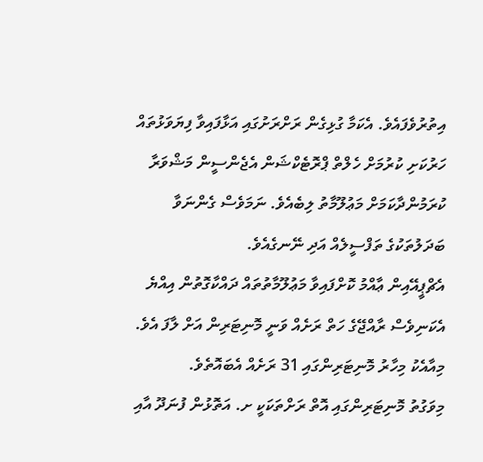އިތުރުވެފައެވެ. އެކަމާ ގުޅިގެން ރަށްރަށުގައި އަޅާފައިވާ ފިޔަވަޅުތައް ހަރުކަށި ކުރުމަށް ހެލްތް ޕްރޮޓެކްޝަން އެޖެންސީން މަޝްވަރާ ކުރަމުންދާކަމަށް މަޢުލޫމާތު ލިބެއެވެ. ނަމަވެސް ގެންނަވާ ބަދަލުތަކުގެ ތަފްސީލެއް އަދި ނޭނގެއެވެ.
އެޗްޕީއޭއިން ޢާއްމު ކޮށްފައިވާ މަޢުލޫމާތުތައް ދައްކާގޮތުން އިއްޔެ އެކަނިވެސް ރާއްޖޭގެ ހަތް ރަށެއް ވަނީ މޮނިޓަރިން އަށް ލާފަ އެވެ. މިއާއެކު މިހާރު މޮނިޓަރިންގައި 31 ރަށެއް އެބައޮތެވެ.
މިވަގުތު މޮނިޓަރިންގައި އޮތް ރަށްތަކަކީ ށ. އަތޮޅުން ފުނަދޫ އާއި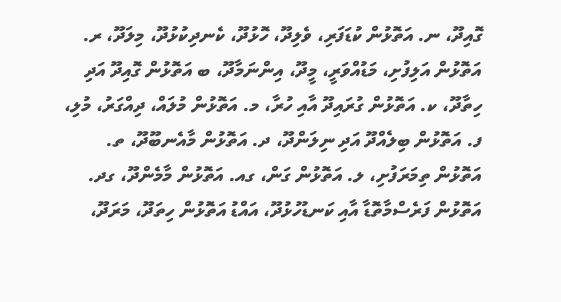ގޮއިދޫ، ނ. އަތޮޅުން ކުޑަފަރި، ވެލިދޫ، ހޮޅުދޫ، ކެނދިކުޅުދޫ، މިލަދޫ، ރ. އަތޮޅުން އަލިފުށި، މަޑުއްވަރީ، މީދޫ، އިންނަމާދޫ، ބ އަތޮޅުން ގޮއިދޫ އަދި ހިތާދޫ، ކ. އަތޮޅުން ގުރައިދޫ އާއި ހުރާ، މ. އަތޮޅުން މުލައް، ދިއްގަރު، މުލި، ފ. އަތޮޅުން ބިލެއްދޫ އަދި ނިލަންދޫ، ދ. އަތޮޅުން މާއެނބޫދޫ، ތ. އަތޮޅުން ތިމަރަފުށި، ލ. އަތޮޅުން ގަން، ގއ. އަތޮޅުން މާމެންދޫ، ގދ. އަތޮޅުން ފަރެސްމާތޮޑާ އާއި ކަނޑުހުޅުދޫ، އައްޑު އަތޮޅުން ހިތަދޫ، މަރަދޫ،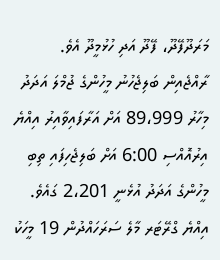މަރަދޫފޭދޫ، ފޭދޫ އަދި ހުޅުމީދޫ އެވެ.
ރާއްޖެއިން ބަލިޖެހުނު މީހުންގެ ޖުމްލަ އަދަދު މިހާރު 89،999 އަށް އަރާފައިވާއިރު އިއްޔެ އިރުއޮއްސި 6:00 އަށް ބަލިޖެހިފައި ތިބި މީހުންގެ އަދަދު އުޅެނީ 2،201 ގައެވެ. އިއްޔެ ގްރޭޓަރ މާލެ ސަރަހައްދުން 19 މީހަކު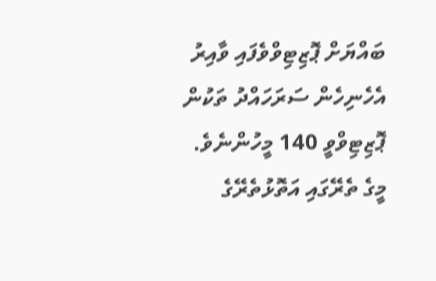ބައްޔަށް ޕޮޒިޓިވްވެފައި ވާއިރު އެހެނިހެން ސަރަހައްދު ތަކުން ޕޮޒިޓިވްވީ 140 މީހުންނެވެ. މީގެ ތެރޭގައި އަތޮޅުތެރޭގެ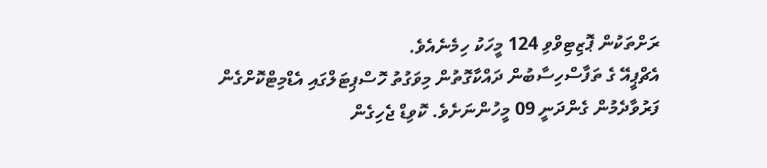ރަށްތަކުން ޕޮޒިޓިވްވި 124 މީހަކު ހިމެނެއެވެ.
އެޗްޕީއޭ ގެ ތަފާސްހިސާބުން ދައްކާގޮތުން މިވަގުތު ހޮސްޕިޓަލްގައި އެޑްމިޓްކޮށްގެން ފަރުވާދެމުން ގެންދަނީ 09 މީހުންނަށެވެ. ކޮވިޑް ޖެހިގެން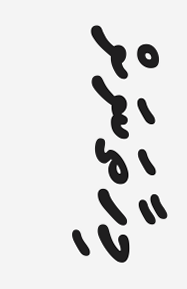މިހާތަނަށް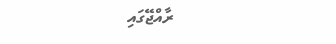ރާއްޖޭގައި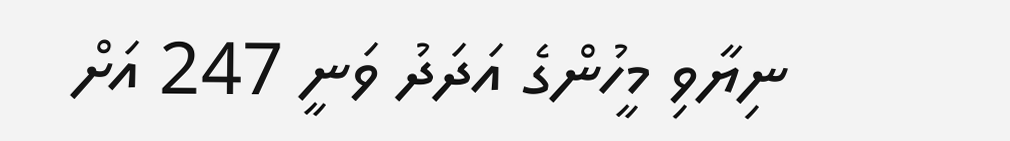ނިޔާވި މީހުންގެ އަދަދު ވަނީ 247 އަށް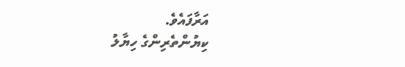އަރާފައެވެ.
ކިޔުންތެރިންގެ ހިޔާލު